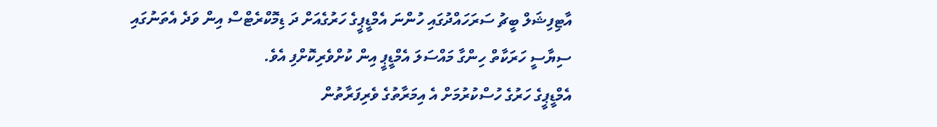އާޓިފިޝަލް ބީޗު ސަރަހައްދުގައި ހުންނަ އެމްޑީޕީގެ ހަރުގެއަށް ދަ ޑިމޮކްރެޓްސް އިން ވަދެ އެތަނުގައި ސިޔާސީ ހަރަކާތް ހިންގާ މައްސަލަ އެމްޑީޕީ އިން ކުށްވެރިކޮށްފި އެވެ.
އެމްޑީޕީގެ ހަރުގެ ހުސްކުރުމަށް އެ އިމަރާތުގެ ވެރިފަރާތުން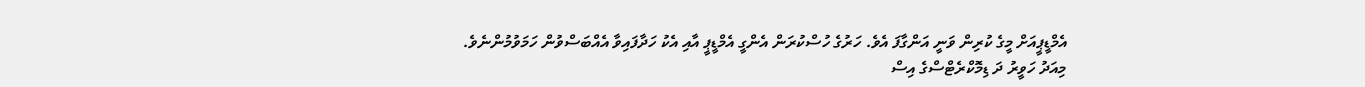އެމްޑީޕީއަށް މީގެ ކުރިން ވަނީ އަންގާފަ އެވެ. ހަރުގެ ހުސްކުރަން އެންގީ އެމްޑީޕީ އާއި އެކު ހަދާފައިވާ އެއްބަސްވުން ހަމަވުމުންނެވެ.
މިއަދު ހަވީރު ދަ ޑިމޮކްރެޓްސްގެ އިސް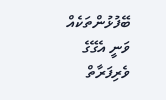ބޭފުޅުންތަކެއް ވަނީ އެގޭގެ ވެރިފަރާތް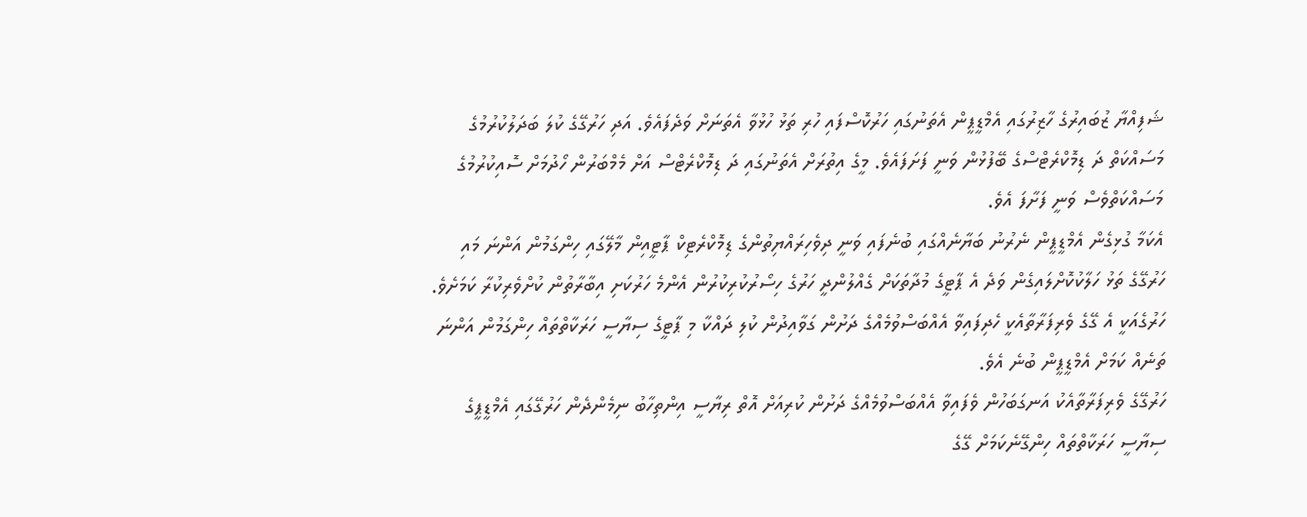ޝަފިއްޔާ ޒުބައިރުގެ ހާޒިރުގައި އެމްޑީޕީން އެތަނުގައި ހަރުކޮސްފައި ހުރި ތަޅު ހުޅުވާ އެތަނަށް ވަދެފައެވެ. އަދި ހަރުގޭގެ ކުލަ ބަދަލުކުރުމުގެ މަސައްކަތް ދަ ޑިމޮކްރެޓްސްގެ ބޭފުޅުން ވަނީ ފަށަފައެވެ. މީގެ އިތުރަށް އެތަނުގައި ދަ ޑިމޮކްރެޓްސް އަށް މެމްބަރުން ހޯދުމަށް ސޮއިކުރުމުގެ މަސައްކަތްވެސް ވަނީ ފަށާފަ އެވެ.
އެކަމާ ގުޅިގެން އެމްޑީޕީން ނެރުނު ބަޔާނެއްގައި ބުނެފައި ވަނީ ދިވެހިރައްޔިތުންގެ ޑިމޮކްރެޓިކް ޕާޓީއިން މާލޭގައި ހިންގަމުން އަންނަ މައި ހަރުގޭގެ ތަޅު ހަލާކުކޮށްލައިގެން ވަދެ އެ ޕާޓީގެ މުދާތަކަށް ގެއްލުންދީ ހަރުގެ ހިސޯރުކުރިކުރުން އެންމެ ހަރުކަށި އިބާރާތުން ކުށްވެރިކުރާ ކަމަށެވެ.
ހަރުގެއަކީ އެ ގޭގެ ވެރިފަރާތާއެކީ ހެދިފައިވާ އެއްބަސްވުމެއްގެ ދަށުން ގަވާއިދުން ކުލި ދައްކާ މި ޕާޓީގެ ސިޔާސީ ހަރަކާތްތައް ހިންގަމުން އަންނަ ތަނެއް ކަމަށް އެމްޑީޕީން ބުނެ އެވެ.
ހަރުގޭގެ ވެރިފަރާތާއެކު އަނގަބަހުން ވެފައިވާ އެއްބަސްވުމެއްގެ ދަށުން ކުރިއަށް އޮތް ރިޔާސީ އިންތިހާބު ނިމެންދެން ހަރުގޭގައި އެމްޑީޕީގެ ސިޔާސީ ހަރަކާތްތައް ހިންގޭނެކަމަށް ގޭގެ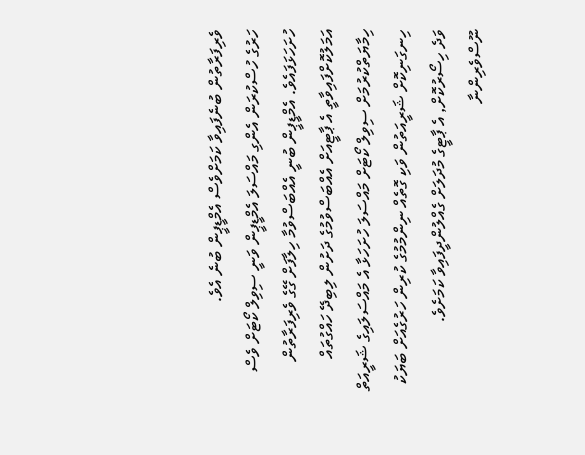ވެރިފަރާތުން ބުނެފައިވާ ކަމަށްވެސް އެމްޑީޕީން ބުނެ އެވެ.
ހަރުގެ ހުސްކުރަން އެންގި މައްސަލަ އެމްޑީޕީން ވަނީ ސިވިލް ކޯޓަށް ވެސް ހުށަހަޅަފައެވެ. އެމްޑީޕީން ބުނީ އެއްބަސްވުމާ ހިލާފަށް ގޭގެ ވެރިފަރާތުން އަމަލުކޮށްފައިވާތީ އެ ޕާޓީއަށް އެއްބަސްވުމުގެ ދަށުން ލިބިދޭ ހައްގުތައް ހިމާޔަތްކުރުމަށް ސިވިލް ކޯޓަށް މައްސަލަ ހުށަހަޅާ އެ މައްސަލައިގެ ޝަރީއަތް ހިނގަނިކޮށް ޝަރީއަތުން ވަކި ގޮތެއް ނިންމުމުގެ ކުރިން ހަރުގެއަށް ބަޔަކު ވަދެ ހިސޯރުކޮށް, އެ ޕާޓީގެ މުދަލަށް ގެއްލުންދީފައިވާ ކަމަށެވެ.
ނޫސްވެރިންނާ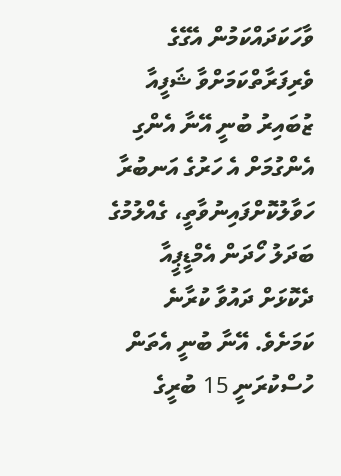ވާހަކަދައްކަމުން އެގޭގެ ވެރިފަރާތްކަމަށްވާ ޝަފީއާ ޒުބައިރު ބުނީ އޭނާ އެންގި އެންގުމަށް އެ ހަރުގެ އަނބުރާ ހަވާލުކޮށްފައިނުވާތީ، ގެއްލުމުގެ ބަދަލު ހޯދަން އެމްޑީޕީއާ ދެކޮޅަށް ދައުވާ ކުރާނެ ކަމަށެވެ. އޭނާ ބުނީ އެތަން ހުސްކުރަނީ 15 ބުރީގެ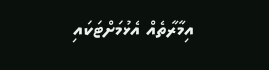އިމާރާތެއް އެޅުމަށްޓަކައި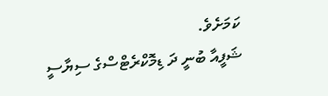ކަމަށެވެ.
ޝަފީއާ ބުނީ ދަ ޑިމޮކްރެޓްސްގެ ސިޔާސީ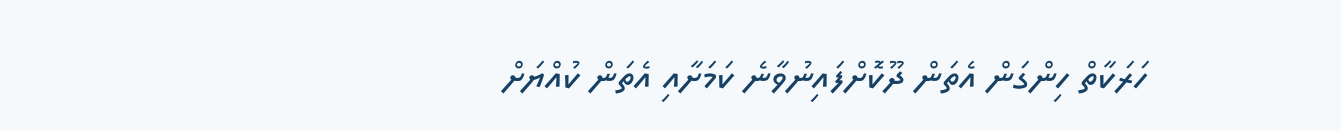ހަރަކާތް ހިންގަން އެތަން ދޫކޮށްފައިނުވާނެ ކަމަށާއި އެތަން ކުއްޔަށް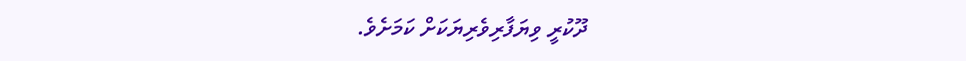ދޫކުރީ ވިޔަފާރިވެރިޔަކަށް ކަމަށެވެ.